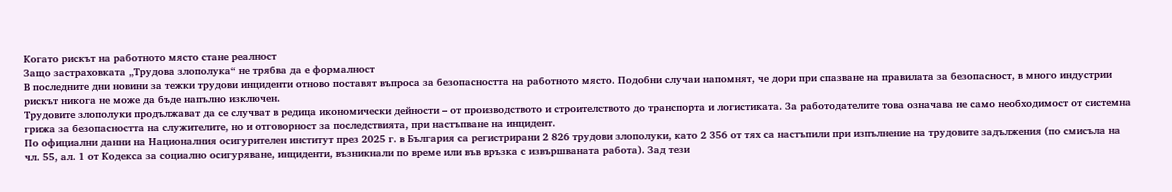Когато рискът на работното място стане реалност
Защо застраховката „Трудова злополука“ не трябва да е формалност
В последните дни новини за тежки трудови инциденти отново поставят въпроса за безопасността на работното място. Подобни случаи напомнят, че дори при спазване на правилата за безопасност, в много индустрии рискът никога не може да бъде напълно изключен.
Трудовите злополуки продължават да се случват в редица икономически дейности – от производството и строителството до транспорта и логистиката. За работодателите това означава не само необходимост от системна грижа за безопасността на служителите, но и отговорност за последствията, при настъпване на инцидент.
По официални данни на Националния осигурителен институт през 2025 г. в България са регистрирани 2 826 трудови злополуки, като 2 356 от тях са настъпили при изпълнение на трудовите задължения (по смисъла на чл. 55, ал. 1 от Кодекса за социално осигуряване, инциденти, възникнали по време или във връзка с извършваната работа). Зад тези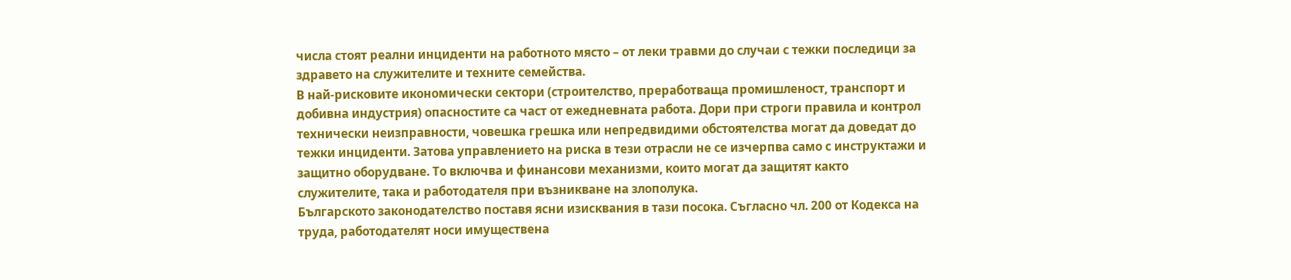числа стоят реални инциденти на работното място – от леки травми до случаи с тежки последици за здравето на служителите и техните семейства.
В най-рисковите икономически сектори (строителство, преработваща промишленост, транспорт и добивна индустрия) опасностите са част от ежедневната работа. Дори при строги правила и контрол технически неизправности, човешка грешка или непредвидими обстоятелства могат да доведат до тежки инциденти. Затова управлението на риска в тези отрасли не се изчерпва само с инструктажи и защитно оборудване. То включва и финансови механизми, които могат да защитят както служителите, така и работодателя при възникване на злополука.
Българското законодателство поставя ясни изисквания в тази посока. Съгласно чл. 200 от Кодекса на труда, работодателят носи имуществена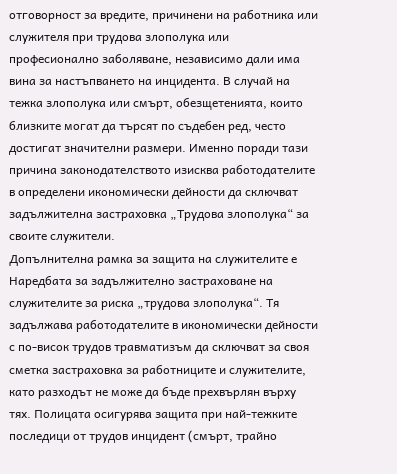отговорност за вредите, причинени на работника или служителя при трудова злополука или професионално заболяване, независимо дали има вина за настъпването на инцидента. В случай на тежка злополука или смърт, обезщетенията, които близките могат да търсят по съдебен ред, често достигат значителни размери. Именно поради тази причина законодателството изисква работодателите в определени икономически дейности да сключват задължителна застраховка „Трудова злополука“ за своите служители.
Допълнителна рамка за защита на служителите е Наредбата за задължително застраховане на служителите за риска „трудова злополука“. Тя задължава работодателите в икономически дейности с по-висок трудов травматизъм да сключват за своя сметка застраховка за работниците и служителите, като разходът не може да бъде прехвърлян върху тях. Полицата осигурява защита при най-тежките последици от трудов инцидент (смърт, трайно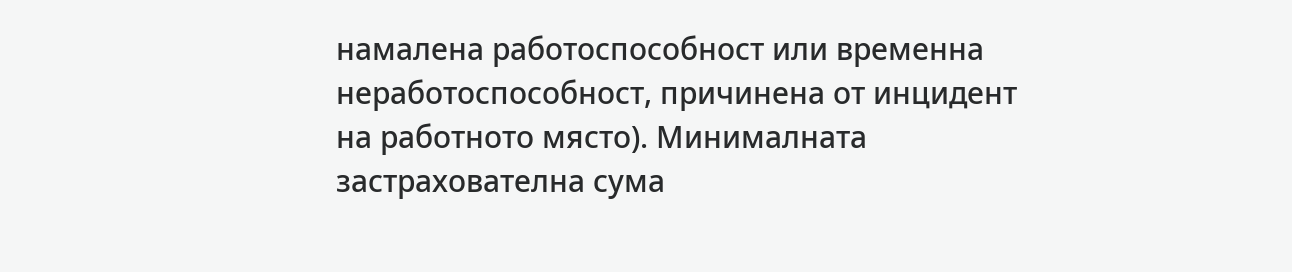намалена работоспособност или временна неработоспособност, причинена от инцидент на работното място). Минималната застрахователна сума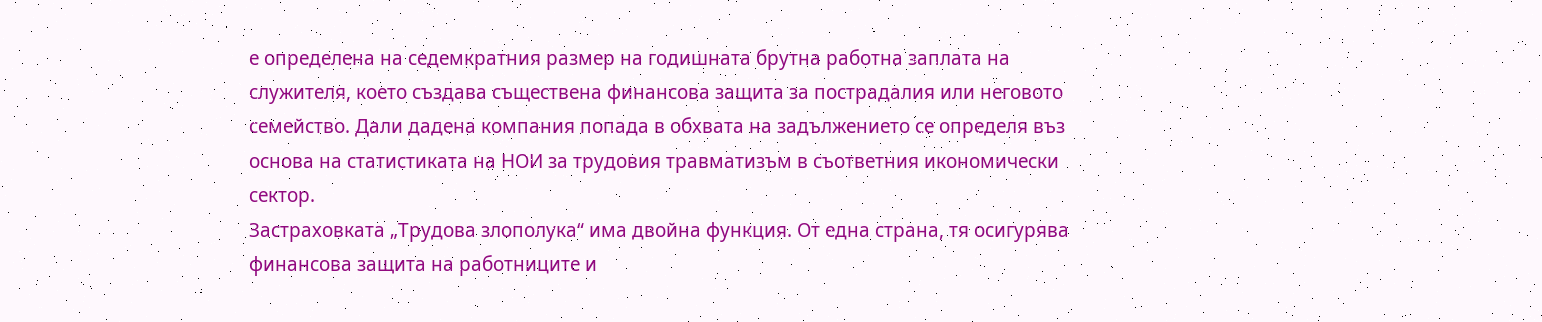е определена на седемкратния размер на годишната брутна работна заплата на служителя, което създава съществена финансова защита за пострадалия или неговото семейство. Дали дадена компания попада в обхвата на задължението се определя въз основа на статистиката на НОИ за трудовия травматизъм в съответния икономически сектор.
Застраховката „Трудова злополука“ има двойна функция. От една страна, тя осигурява финансова защита на работниците и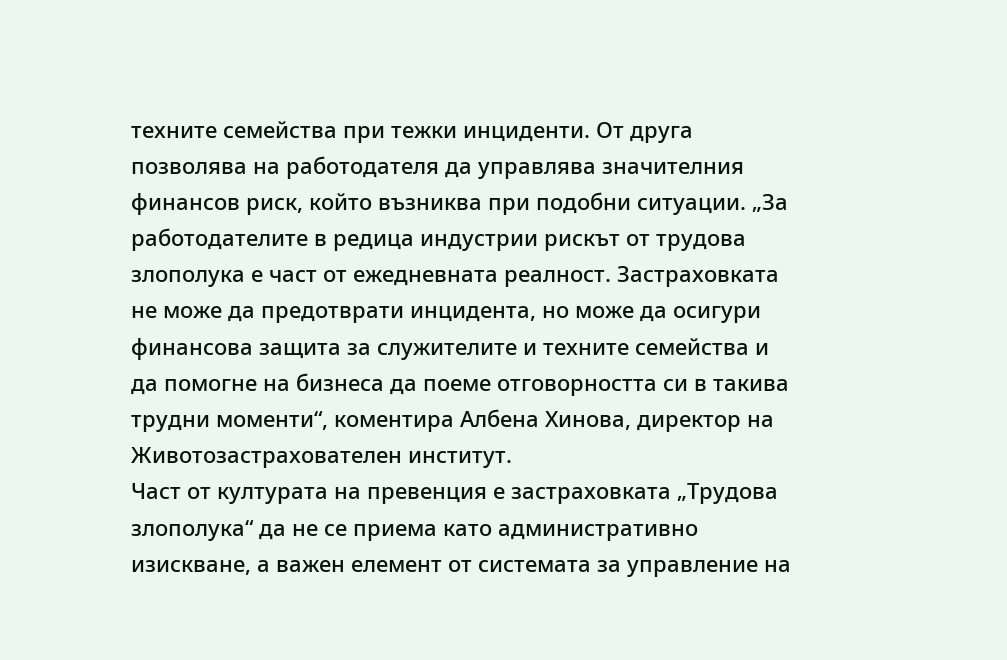техните семейства при тежки инциденти. От друга позволява на работодателя да управлява значителния финансов риск, който възниква при подобни ситуации. „За работодателите в редица индустрии рискът от трудова злополука е част от ежедневната реалност. Застраховката не може да предотврати инцидента, но може да осигури финансова защита за служителите и техните семейства и да помогне на бизнеса да поеме отговорността си в такива трудни моменти“, коментира Албена Хинова, директор на Животозастрахователен институт.
Част от културата на превенция е застраховката „Трудова злополука“ да не се приема като административно изискване, а важен елемент от системата за управление на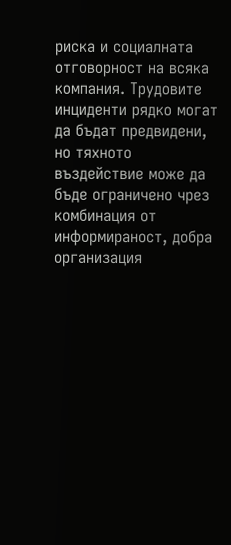риска и социалната отговорност на всяка компания. Трудовите инциденти рядко могат да бъдат предвидени, но тяхното въздействие може да бъде ограничено чрез комбинация от информираност, добра организация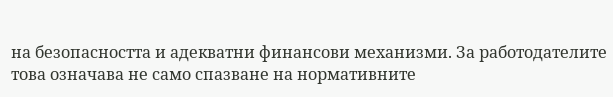на безопасността и адекватни финансови механизми. За работодателите това означава не само спазване на нормативните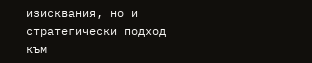изисквания, но и стратегически подход към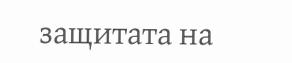защитата на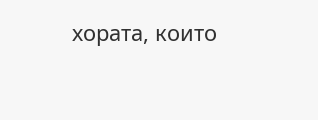хората, които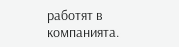работят в компанията.